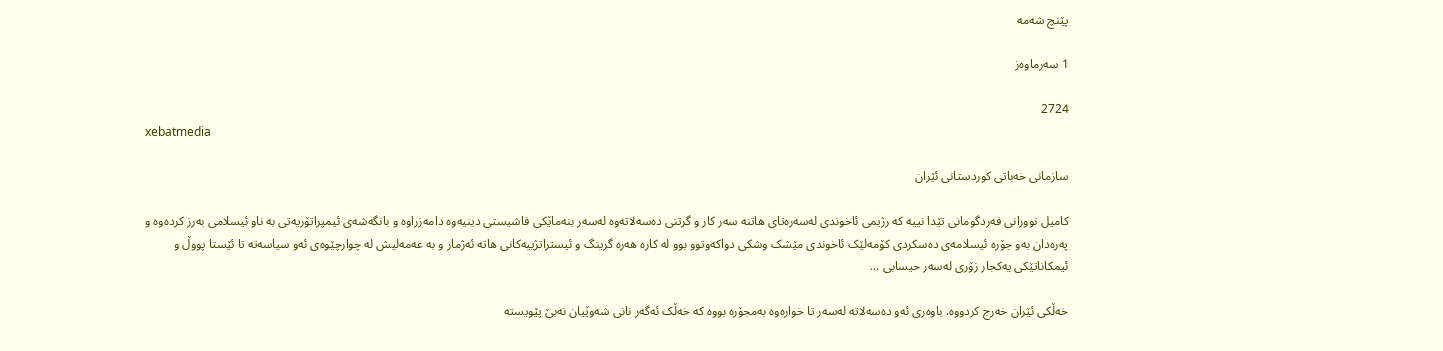پێنچ شه‌مه‌

1 سه‌رماوه‌ز

2724
xebatmedia

سازمانی خه‌باتی کوردستانی ئێران

کامیل نوورانى فه‌‌‌ردگومانی تێدا نییه‌‌‌ که‌‌‌ رژیمی ئاخوندی له‌‌‌سه‌‌‌ره‌‌‌تای هاتنه‌‌‌ سه‌‌‌ر کار و گرتنی ده‌‌‌سه‌‌‌لاته‌‌‌وه‌‌‌ له‌‌‌سه‌‌‌ر بنه‌‌‌ماێکی فاشیستی دینیه‌‌‌وه‌‌‌ دامه‌‌‌زراوه‌‌‌ و بانگه‌‌‌شه‌‌‌ی ئیمپراتۆریه‌‌‌تی به‌‌‌ ناو ئیسلامی به‌‌‌رز کرده‌‌‌وه‌‌‌ و په‌‌‌ره‌‌‌دان به‌‌‌و جۆره‌‌‌ ئیسلامه‌‌‌ی ده‌‌‌سکردی کۆمه‌‌‌لێک ئاخوندی مێشک وشکی دواکه‌‌‌وتوو بوو له‌‌‌ کاره‌‌‌ هه‌‌‌ره‌‌‌ گرینگ و ئیستراتژییه‌‌‌کانی هاته‌‌‌ ئه‌‌‌ژمار و به‌‌‌ عه‌‌‌مه‌‌‌لیش له‌‌‌ چوارچێوه‌‌‌ی ئه‌‌‌و سیاسه‌‌‌ته‌‌‌ تا ئێستا پووڵ و ئیمکاناتێکی یه‌‌‌کجار زۆری له‌‌‌سه‌‌‌ر حیسابی ...

خه‌‌‌ڵکی ئێران خه‌‌‌رج کردووه‌‌‌. باوه‌‌‌ری ئه‌‌‌و ده‌‌‌سه‌‌‌لاته‌‌‌ له‌‌‌سه‌‌‌ر تا خواره‌‌‌وه‌‌‌ به‌‌‌مجۆره‌‌‌ بووه‌‌‌ که‌‌‌ خه‌‌‌ڵک ئه‌‌‌گه‌‌‌ر نانی شه‌‌‌وێیان نه‌‌‌بێ پێویسته‌‌‌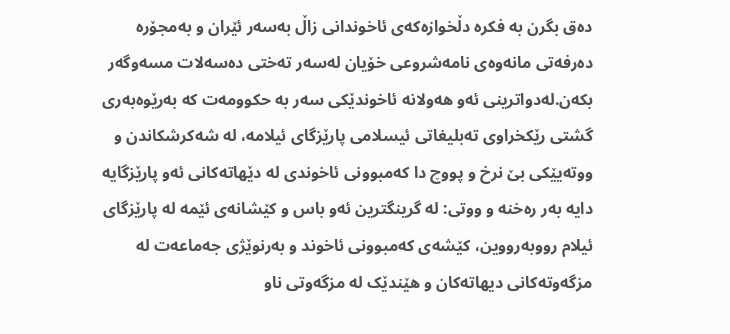ده‌‌‌ق بگرن به‌‌‌ فکره‌‌‌ دڵخوازه‌‌‌که‌‌‌ی ئاخوندانی زاڵ به‌‌‌سه‌‌‌ر ئێران و به‌‌‌مجۆره‌‌‌ ده‌‌‌رفه‌‌‌تی مانه‌‌‌وه‌‌‌ی نامه‌‌‌شروعی خۆیان له‌‌‌سه‌‌‌ر ته‌‌‌ختی ده‌‌‌سه‌‌‌لات مسه‌‌‌وگه‌‌‌ر بکه‌‌‌ن.له‌‌‌دواترینی ئه‌‌‌و هه‌‌‌ولانه‌‌‌ ئاخوندێکی سه‌‌‌ر به‌‌‌ حکوومه‌‌‌ت که‌‌‌ به‌‌‌رێوه‌‌‌به‌‌‌ری گشتی رێکخراوی ته‌‌‌بلیغاتی ئیسلامی پارێزگای ئیلامه‌‌‌، له‌‌‌ شه‌‌‌کرشکاندن و ووته‌‌‌یێکی بێ نرخ و پووچ دا که‌‌‌مبوونی ئاخوندی له‌‌‌ دێهاته‌‌‌کانی ئه‌‌‌و پارێزگایه‌‌‌ دایه‌‌‌ به‌‌‌ر ره‌‌‌خنه‌‌‌ و ووتی: له‌‌‌ گرینگترین ئه‌‌‌و باس و کێشانه‌‌‌ی ئێمه‌‌‌ له‌‌‌ پارێزگای ئیلام رووبه‌‌‌رووین، کێشه‌‌‌ی که‌‌‌مبوونی ئاخوند و به‌‌‌رنوێژی جه‌‌‌ماعه‌‌‌ت له‌‌‌ مزگه‌‌‌وته‌‌‌کانی دیهاته‌‌‌کان و هێندێک له‌‌‌ مزگه‌‌‌وتی ناو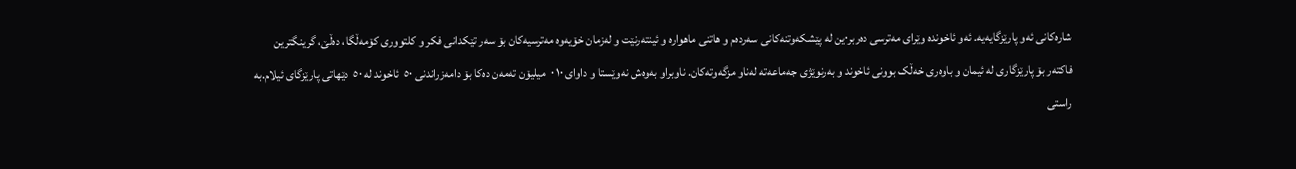شاره‌‌‌کانی ئه‌‌‌و پارێزگایه‌‌‌یه‌‌‌. ئه‌‌‌و ئاخونده‌‌‌ وێرای مه‌‌‌ترسی ده‌‌‌ربر٠ین له‌‌‌ پێشکه‌‌‌وتنه‌‌‌کانی سه‌‌‌رده‌‌‌م و هاتنی ماهواره‌‌‌ و ئینته‌‌‌رنێت و له‌‌‌زمان خۆیه‌‌‌وه‌‌‌ مه‌‌‌ترسیه‌‌‌کان بۆ سه‌‌‌ر تێکدانی فکر و کلتووری کۆمه‌‌‌ڵگا، ده‌‌‌ڵێ، گرینگترین  فاکته‌‌‌ر بۆ پارێزگاری له‌‌‌ ئیمان و باوه‌‌‌ری خه‌‌‌ڵک بوونی ئاخوند و به‌‌‌رنوێژی جه‌‌‌ماعه‌‌‌ته‌‌‌ له‌‌‌ناو مزگه‌‌‌وته‌‌‌کان. ناوبراو به‌‌‌وه‌‌‌ش نه‌‌‌وێستا و داوای ١٠ ٠  میلیۆن ته‌‌‌مه‌‌‌ن ده‌‌‌کا بۆ دامه‌‌‌زراندنی ٥٠  ئاخوند له‌‌‌ ٥٠  دێهاتی پارێزگای ئیلام.به‌‌‌ راستی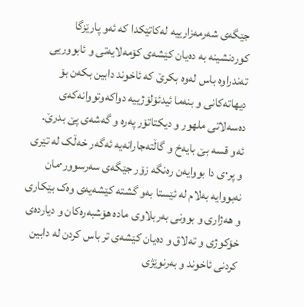جێگه‌‌‌ی شه‌‌‌رمه‌‌‌زارییه‌‌‌ له‌‌‌کاتێکدا که‌‌‌ ئه‌‌‌و پارێزگا کوردنشینه‌‌‌ به‌‌‌ ده‌‌‌یان کێشه‌‌‌ی کۆمه‌‌‌لایه‌‌‌تی و ئابووریی ته‌‌‌ندراوه‌‌‌ باس له‌‌‌وه‌‌‌ بکرێ که‌‌‌ ئاخوند دابین بکه‌‌‌ن بۆ دیهاته‌‌‌کانی و بنه‌‌‌ما ئیدئۆلۆژییه‌‌‌ دواکه‌‌‌وتووانه‌‌‌که‌‌‌ی ده‌‌‌سه‌‌‌لاتی ملهور و دیکتاتۆر په‌‌‌ره‌‌‌ و گه‌‌‌شه‌‌‌ی پێ بدرێ.  ئه‌‌‌و قسه‌‌‌ بێ بایه‌‌‌خ و گاڵته‌‌‌جارانه‌‌‌یه‌‌‌ ئه‌‌‌گه‌‌‌ر خه‌‌‌ڵک له‌‌‌ تێری و پر٠ی دا بووایه‌‌‌ن ره‌‌‌نگه‌‌‌ زۆر جێگه‌‌‌ی سه‌‌‌رسوور٠مان نه‌‌‌بووایه‌‌‌ به‌‌‌لام له‌‌‌ ئێستا به‌‌‌و گشته‌‌‌ کێشه‌‌‌یه‌‌‌ی وه‌‌‌ک بێکاری و هه‌‌‌ژاری و بوونی به‌‌‌ربلاوی ماده‌‌‌ هۆشبه‌‌‌ره‌‌‌کان و دیارده‌‌‌ی خۆکوژی و ته‌‌‌لاق و ده‌‌‌یان کێشه‌‌‌ی تر باس کردن له‌‌‌ دابین کردنی ئاخوند و به‌‌‌رنوێژی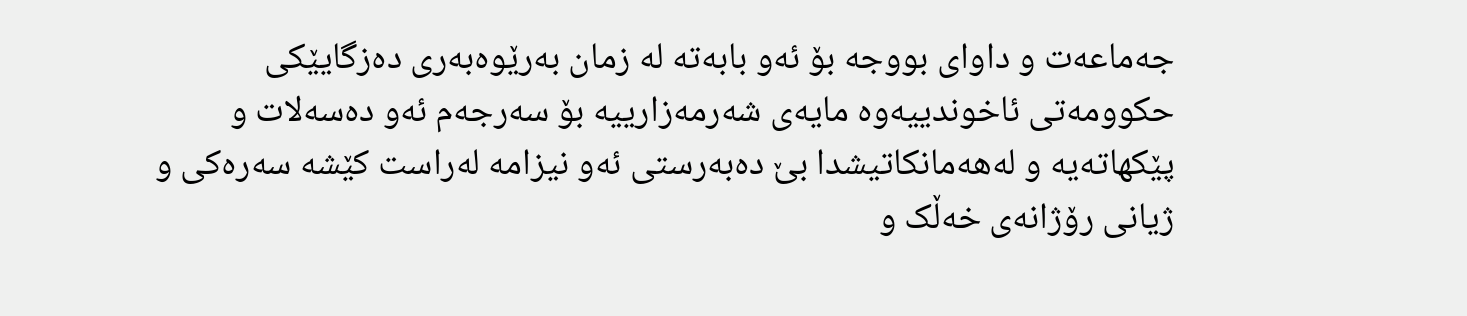جه‌‌‌ماعه‌‌‌ت و داوای بووجه‌‌‌ بۆ ئه‌‌‌و بابه‌‌‌ته‌‌‌ له‌‌‌ زمان به‌‌‌رێوه‌‌‌به‌‌‌ری ده‌‌‌زگایێکی حکوومه‌‌‌تی ئاخوندییه‌‌‌وه‌‌‌ مایه‌‌‌ی شه‌‌‌رمه‌‌‌زارییه‌‌‌ بۆ سه‌‌‌رجه‌‌‌م ئه‌‌‌و ده‌‌‌سه‌‌‌لات و پێکهاته‌‌‌یه‌‌‌ و له‌‌‌هه‌‌‌مانکاتیشدا بێ ده‌‌‌به‌‌‌رستی ئه‌‌‌و نیزامه‌‌‌ له‌‌‌راست کێشه‌‌‌ سه‌‌‌ره‌‌‌کی و ژیانی رۆژانه‌‌‌ی خه‌‌‌ڵک و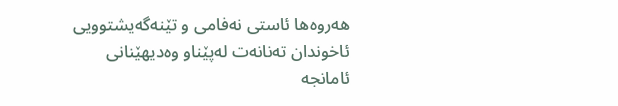هه‌‌‌روه‌‌‌ها ئاستی نه‌‌‌فامی و تێنه‌‌‌گه‌‌‌یشتوویی ئاخوندان ته‌‌‌نانه‌‌‌ت له‌‌‌پێناو وه‌‌‌دیهێنانی ئامانجه‌‌‌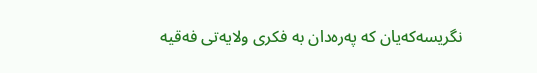نگریسه‌‌‌که‌‌‌یان که‌‌‌ په‌‌‌ره‌‌‌دان به‌‌‌ فکری ولایه‌‌‌تی فه‌‌‌قیه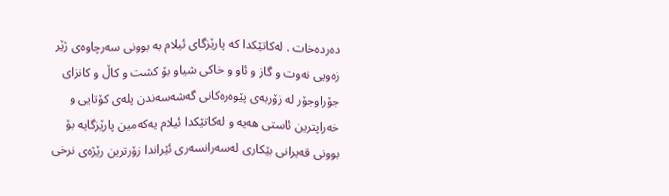ده‌‌‌رده‌‌‌خات . له‌‌‌کاتێکدا که‌‌‌ پارێزگای ئیلام به‌‌‌ بوونی سه‌‌‌رچاوه‌‌‌ی ژێر زه‌‌‌ویی نه‌‌‌وت و گاز و ئاو و خاکی شیاو بۆ کشت و کاڵ و کانزای جۆراوجۆر له‌‌‌ زۆربه‌‌‌ی پێوه‌‌‌ره‌‌‌کانی گه‌‌‌شه‌‌‌سه‌‌‌ندن پله‌‌‌ی کۆتایی و خه‌‌‌راپترین ئاستی هه‌‌‌یه‌‌‌ و له‌‌‌کاتێکدا ئیلام یه‌‌‌که‌‌‌مین پارێزگایه‌‌‌ بۆ بوونی قه‌‌‌یرانی بێکاری له‌‌‌سه‌‌‌رانسه‌‌‌ری ئێراندا زۆرترین رێژه‌‌‌ی نرخی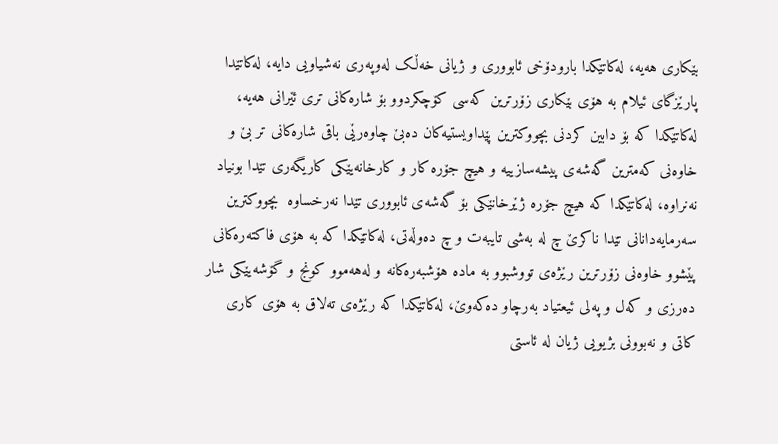بێکاری هه‌‌‌یه‌‌‌، له‌‌‌کاتێکدا بارودۆخی ئابووری و ژیانی خه‌‌‌ڵک له‌‌‌وپه‌‌‌ری نه‌‌‌شیاویی دایه‌‌‌، له‌‌‌کاتێدا پارێزگای ئیلام به‌‌‌ هۆی بێکاری زۆرترین که‌‌‌سی کۆچکردوو بۆ شاره‌‌‌کانی تری ئێرانی هه‌‌‌یه‌‌‌، له‌‌‌کاتێکدا که‌‌‌ بۆ دابین کردنی بچووکترین پێداویستیه‌‌‌کان ده‌‌‌بێ چاوه‌‌‌رێی باقی شاره‌‌‌کانی تر بێ و خاوه‌‌‌نی که‌‌‌مترین گه‌‌‌شه‌‌‌ی پیشه‌‌‌سازییه‌‌‌ و هیچ جۆره‌‌‌ کار و کارخانه‌‌‌یێکی کاریگه‌‌‌ری تێدا بونیاد نه‌‌‌نراوه‌‌‌، له‌‌‌کاتێکدا که‌‌‌ هیچ جۆره‌‌‌ ژێرخانێکی بۆ گه‌‌‌شه‌‌‌ی ئابووری تێدا نه‌‌‌رخساوه‌‌‌  بچووکترین سه‌‌‌رمایه‌‌‌دانانی تێدا ناکرێ چ له‌‌‌ به‌‌‌شی تایبه‌‌‌ت و چ ده‌‌‌وڵه‌‌‌تی، له‌‌‌کاتێکدا که‌‌‌ به‌‌‌ هۆی فاکته‌‌‌ره‌‌‌کانی پێشوو خاوه‌‌‌نی زۆرترین رێژه‌‌‌ی تووشبوو به‌‌‌ ماده‌‌‌ هۆشبه‌‌‌ره‌‌‌کانه‌‌‌ و له‌‌‌هه‌‌‌موو کونج و گۆشه‌‌‌یێکی شار ده‌‌‌رزی و که‌‌‌ل و په‌‌‌لی ئیعتیاد به‌‌‌رچاو ده‌‌‌که‌‌‌وێ، له‌‌‌کاتێکدا که‌‌‌ رێژه‌‌‌ی ته‌‌‌لاق به‌‌‌ هۆی کاری کاتی و نه‌‌‌بوونی بژیویی ژیان له‌‌‌ ئاستی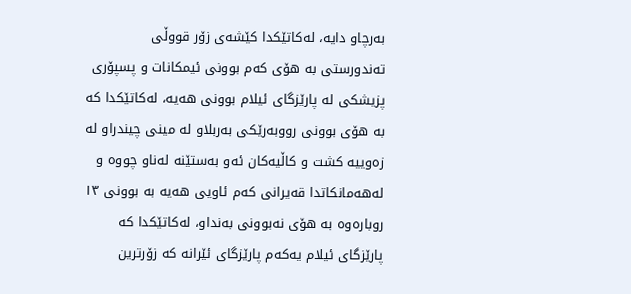به‌‌‌رچاو دایه‌‌‌، له‌‌‌کاتێکدا کێشه‌‌‌ی زۆر قووڵی ته‌‌‌ندورستی به‌‌‌ هۆی که‌‌‌م بوونی ئیمکانات و پسپۆری  پزیشکی له‌‌‌ پارێزگای ئیلام بوونی هه‌‌‌یه‌‌‌، له‌‌‌کاتێکدا که‌‌‌ به‌‌‌ هۆی بوونی رووبه‌‌‌رێکی به‌‌‌ربلاو له‌‌‌ مینی چیندراو له‌‌‌ زه‌‌‌وییه‌‌‌ کشت و کاڵیه‌‌‌کان ئه‌‌‌و به‌‌‌ستێنه‌‌‌ له‌‌‌ناو چووه‌‌‌ و له‌‌‌هه‌‌‌مانکاتدا قه‌‌‌یرانی که‌‌‌م ئاویی هه‌‌‌یه‌‌‌ به‌‌‌ بوونی ١٣ روباره‌‌‌وه‌‌‌ به‌‌‌ هۆی نه‌‌‌بوونی به‌‌‌نداو، له‌‌‌کاتێکدا که‌‌‌ پارێزگای ئیلام یه‌‌‌که‌‌‌م پارێزگای ئێرانه‌‌‌ که‌‌‌ زۆرترین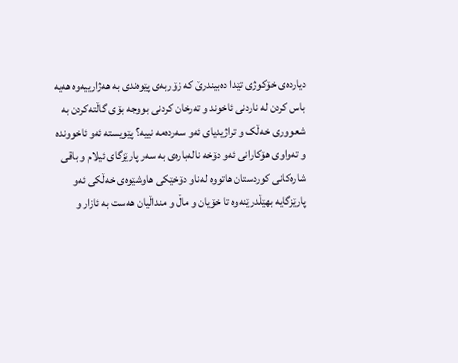دیارده‌‌‌ی خۆکوژی تێدا ده‌‌‌بیندرێ که‌‌‌ زۆربه‌‌‌ی پێوه‌‌‌ندی به‌‌‌ هه‌‌‌ژارییه‌‌‌وه‌‌‌ هه‌‌‌یه‌‌‌ باس کردن له‌‌‌ ناردنی ئاخوند و ته‌‌‌رخان کردنی بووجه‌‌‌ بۆی گاڵته‌‌‌کردن به‌‌‌ شعووری خه‌‌‌ڵک و تراژیدیای ئه‌‌‌و سه‌‌‌رده‌‌‌مه‌‌‌ نییه‌‌‌؟ پێویسته‌‌‌ ئه‌‌‌و ئاخوونده‌‌‌ و ته‌‌‌واوی هۆکارانی ئه‌‌‌و دۆخه‌‌‌ ناله‌‌‌باره‌‌‌ی به‌‌‌ سه‌‌‌ر پارێزگای ئیلام و باقی شاره‌‌‌کانی کوردستان هاتووه‌‌‌ له‌‌‌ناو دۆخێکی هاوشێوه‌‌‌ی خه‌‌‌ڵکی ئه‌‌‌و پارێزگایه‌‌‌ بهێڵدرێنه‌‌‌وه‌‌‌ تا خۆیان و ماڵ و منداڵیان هه‌‌‌ست به‌‌‌ ئازار و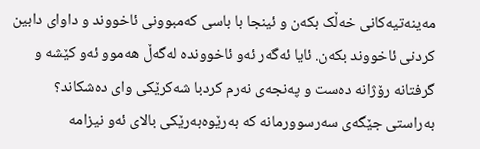مه‌‌‌ینه‌‌‌تیه‌‌‌کانی خه‌‌‌ڵک بکه‌‌‌ن و ئینجا با باسی که‌‌‌مبوونی ئاخووند و داوای دابین کردنی ئاخووند بکه‌‌‌ن. ئایا ئه‌‌‌گه‌‌‌ر ئه‌‌‌و ئاخوونده‌‌‌ له‌‌‌گه‌‌‌ڵ هه‌‌‌موو ئه‌‌‌و کێشه‌‌‌ و گرفتانه‌‌‌ رۆژانه‌‌‌ ده‌‌‌ست و په‌‌‌نجه‌‌‌ی نه‌‌‌رم کردبا شه‌‌‌کرێکی وای ده‌‌‌شکاند؟ به‌‌‌راستی جێگه‌‌‌ی سه‌‌‌رسوورمانه‌‌‌ که‌‌‌ به‌‌‌رێوه‌‌‌به‌‌‌رێکی بالای ئه‌‌‌و نیزامه‌‌‌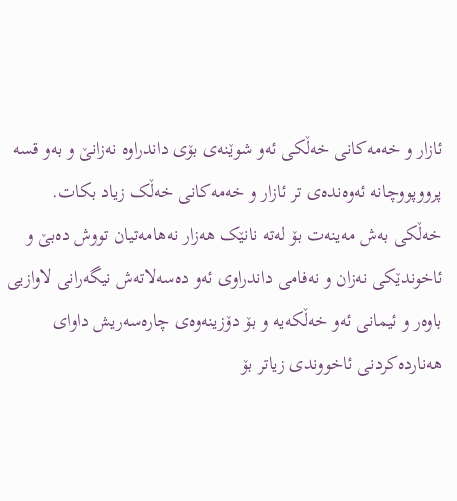ئازار و خه‌‌‌مه‌‌‌کانی خه‌‌‌ڵکی ئه‌‌‌و شوێنه‌‌‌ی بۆی داندراوه‌‌‌ نه‌‌‌زانێ و به‌‌‌و قسه‌‌‌ پرووپووچانه‌‌‌ ئه‌‌‌وه‌‌‌نده‌‌‌ی تر ئازار و خه‌‌‌مه‌‌‌کانی خه‌‌‌ڵک زیاد بکات. خه‌‌‌ڵکی به‌‌‌ش مه‌‌‌ینه‌‌‌ت بۆ له‌‌‌ته‌‌‌ نانێک هه‌‌‌زار نه‌‌‌هامه‌‌‌تیان تووش ده‌‌‌بێ و ئاخوندێکی نه‌‌‌زان و نه‌‌‌فامی داندراوی ئه‌‌‌و ده‌‌‌سه‌‌‌لاته‌‌‌ش نیگه‌‌‌رانی لاوازیی باوه‌‌‌ر و ئیمانی ئه‌‌‌و خه‌‌‌ڵکه‌‌‌یه‌‌‌ و بۆ دۆزینه‌‌‌وه‌‌‌ی چاره‌‌‌سه‌‌‌ریش داوای هه‌‌‌نارده‌‌‌کردنی ئاخووندی زیاتر بۆ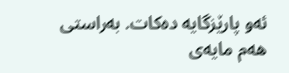ئه‌‌‌و پارێزگایه‌‌‌ ده‌‌‌کات. به‌‌‌راستی هه‌‌‌م مایه‌‌‌ی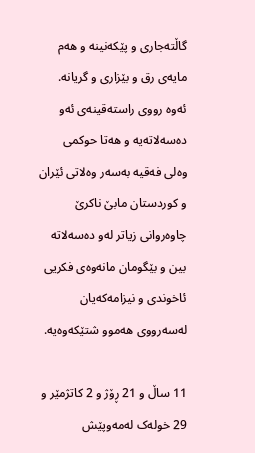گاڵته‌‌‌جاری و پێکه‌‌‌نینه‌‌‌ و هه‌‌‌م مایه‌‌‌ی رق و بێزاری و گریانه‌‌‌. ئه‌‌‌وه‌‌‌ رووی راسته‌‌‌قینه‌‌‌ی ئه‌‌‌و ده‌‌‌سه‌‌‌لاته‌‌‌یه‌‌‌ و هه‌‌‌تا حوکمی وه‌‌‌لی فه‌‌‌قیه به‌‌‌سه‌‌‌ر وه‌‌‌لاتی ئێران و کوردستان مابێ ناکرێ چاوه‌‌‌روانی زیاتر له‌‌‌و ده‌‌‌سه‌‌‌لاته‌‌‌ بین و بێگومان مانه‌‌‌وه‌‌‌ی فکریی ئاخوندی و نیزامه‌‌‌که‌‌‌یان له‌‌‌سه‌‌‌رووی هه‌‌‌موو شتێکه‌‌‌وه‌‌‌یه‌‌‌.

11 ساڵ و 21 ڕۆژ و 2 کاتژمێر و 29 خوله‌ک له‌مه‌وپێش‌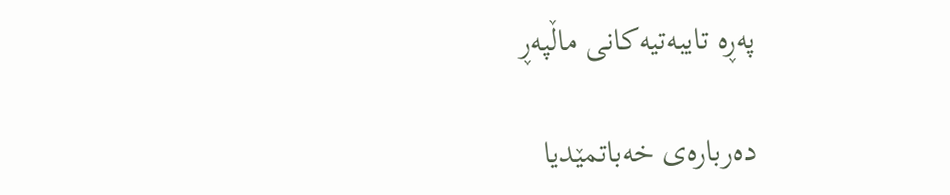په‌ڕه‌ تایبه‌تیه‌کانی ماڵپه‌ڕ

ده‌رباره‌ی خه‌باتمێدیا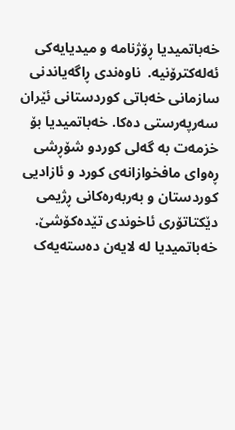خه‌باتمیدیا ڕۆژنامه‌ و میدیایه‌کی ئه‌له‌کترۆنیه‌.  ناوه‌ندی ڕاگه‌یاندنی سازمانی خه‌باتی کوردستانی ئێران سەرپەرستی دەکا. خەباتمیدیا بۆ خزمەت بە گەلی کوردو شۆڕشی ڕەوای مافخوازانەی کورد و ئازادیی کوردستان و بەربەرەکانی ڕژیمی دێکتاتۆری ئاخوندی تێدەکۆشێ.  خەباتمیدیا لە لایەن دەستەیەک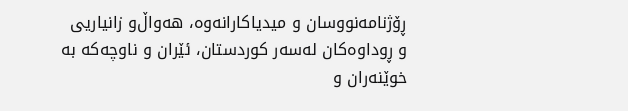ڕۆژنامه‌نووسان و میدیاکارانه‌وه‌، هه‌واڵ‌و زانیاریی  و ڕوداوه‌کان له‌سه‌ر کوردستان، ئێران و ناوچه‌که‌ به‌ خوێنەران و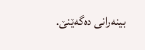بینەرانی دەگەێنێ.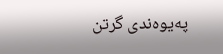په‌یوه‌ندی گرتن